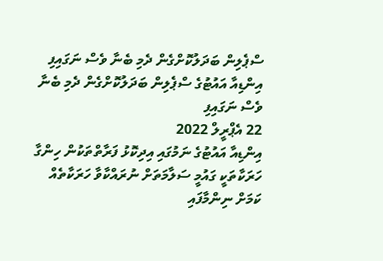ސްޕެލިން ބަދަލުކޮށްގެން ދެމި ބެނާ ވެސް ނަގައިފި
އިންޑިއާ އައުޓުގެ ސްޕެލިން ބަދަލުކޮށްގެން ދެމި ބެނާ ވެސް ނަގައިފި
22 އެޕްރީލް 2022
އިންޑިއާ އައުޓުގެ ނަމުގައި އިދިކޮޅު ފަރާތްތަކުން ހިންގާ ހަރަކާތަކީ ގައުމީ ސަލާމަތަށް ނުރައްކާވާ ހަރަކާތެއް ކަމަށް ނިންމާފައި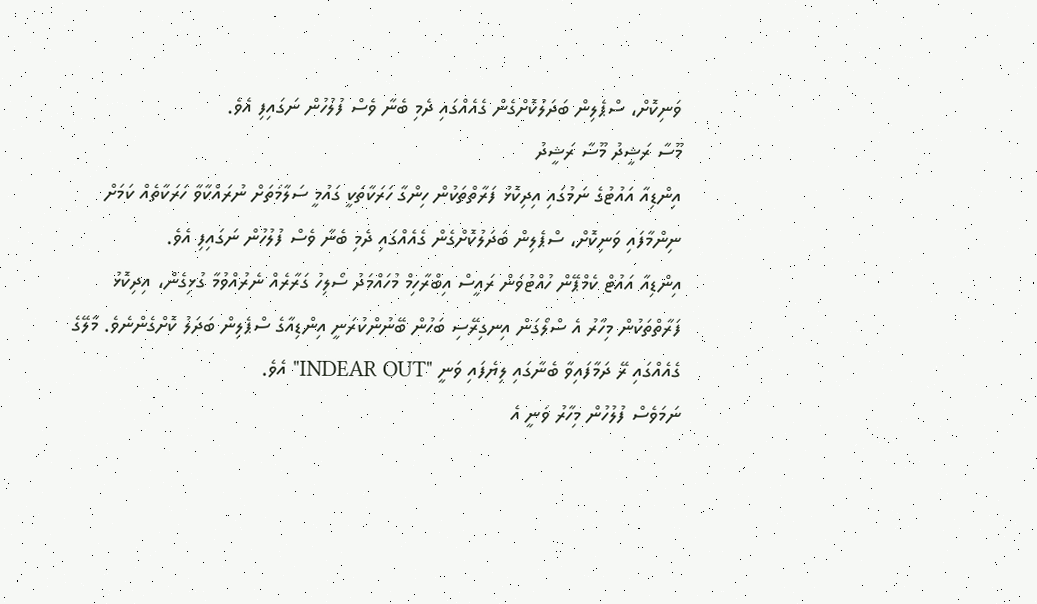ވަނިކޮށް، ސްޕެލިން ބަދަލުކޮށްގެން ގެއެއްގައި ދެމި ބެނާ ވެސް ފުލުހުން ނަގައިފި އެވެ.
މޫސާ ރަޝީދު މޫސާ ރަޝީދު
އިންޑިއާ އައުޓުގެ ނަމުގައި އިދިކޮޅު ފަރާތްތަކުން ހިންގާ ހަރަކާތަކީ ގައުމީ ސަލާމަތަށް ނުރައްކާވާ ހަރަކާތެއް ކަމަށް ނިންމާފައި ވަނިކޮށް، ސްޕެލިން ބަދަލުކޮށްގެން ގެއެއްގައި ދެމި ބެނާ ވެސް ފުލުހުން ނަގައިފި އެވެ.
އިންޑިއާ އައުޓް ކެމްޕޭން ހުއްޓުވަން ރައީސް އިބްރާހިމް މުހައްމަދު ސޯލިހު ގަރާރެއް ނެރުއްވުމާ ގުޅިގެން، އިދިކޮޅު ފަރާތްތަކުން މިހާރު އެ ސްލޯގަން އިނގިރޭސި ބަހުން ބޭނުންކުރަނީ އިންޑިއާގެ ސްޕެލިން ބަދަލު ކޮށްގެންނެވެ. މާލޭގެ ގެއެއްގައި ރޭ ދަމާފައިވާ ބެނާގައި ލިޔެފައި ވަނީ "INDEAR OUT" އެވެ.
ނަމަވެސް ފުލުހުން މިހާރު ވަނީ އެ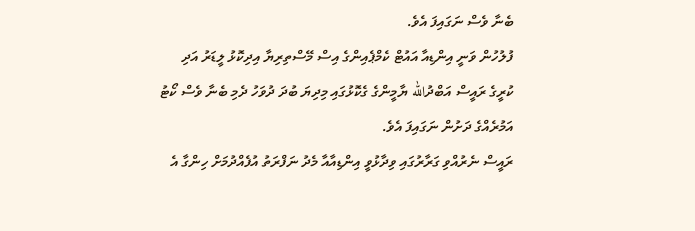ބެނާ ވެސް ނަގައިފަ އެވެ.
ފުލުހުން ވަނީ އިންޑިއާ އައުޓް ކެމްޕެއިންގެ އިސް މޭސްތިރިޔާ އިދިކޮޅު ލީޑަރު އަދި ކުރީގެ ރައީސް އަބްދުالله ޔާމީންގެ ގެކޮޅުގައި މިދިޔަ ބުދަ ދުވަހު ދެމި ބެނާ ވެސް ކޯޓު އަމުރެއްގެ ދަށުން ނަގައިފަ އެވެ.
ރައީސް ނެރުއްވި ގަރާރުގައި ވިދާޅުވީ އިންޑިއާއާ މެދު ނަފްރަތު އުފެއްދުމަށް ހިންގާ އެ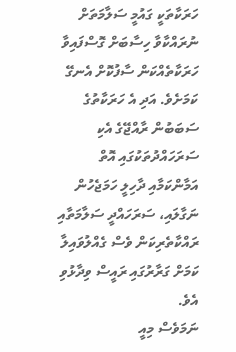ހަރަކާތަކީ ގައުމީ ސަލާމަތަށް ނުރައްކާވާ ހިސާބަށް ގޮސްފައިވާ ހަރަކާތެއްކަން ސާފުކޮށް އެނގޭ ކަމަށެވެ. އަދި އެ ހަރަކާތުގެ ސަބަބުން ރާއްޖޭގެ އެކި ސަރަހައްދުތަކުގައި އޮތް އަމާންކަމާއި ދާހިލީ ހަމަޖެހުން ނަގާލައި، ސަރަހައްދީ ސަލާމަތާއި ރައްކާތެރިކަން ވެސް ގެއްލުވައިލާ ކަމަށް ގަރާރުގައި ރައީސް ވިދާޅުވި އެވެ.
ނަމަވެސް މިއީ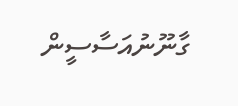ގާނޫނުއަސާސީން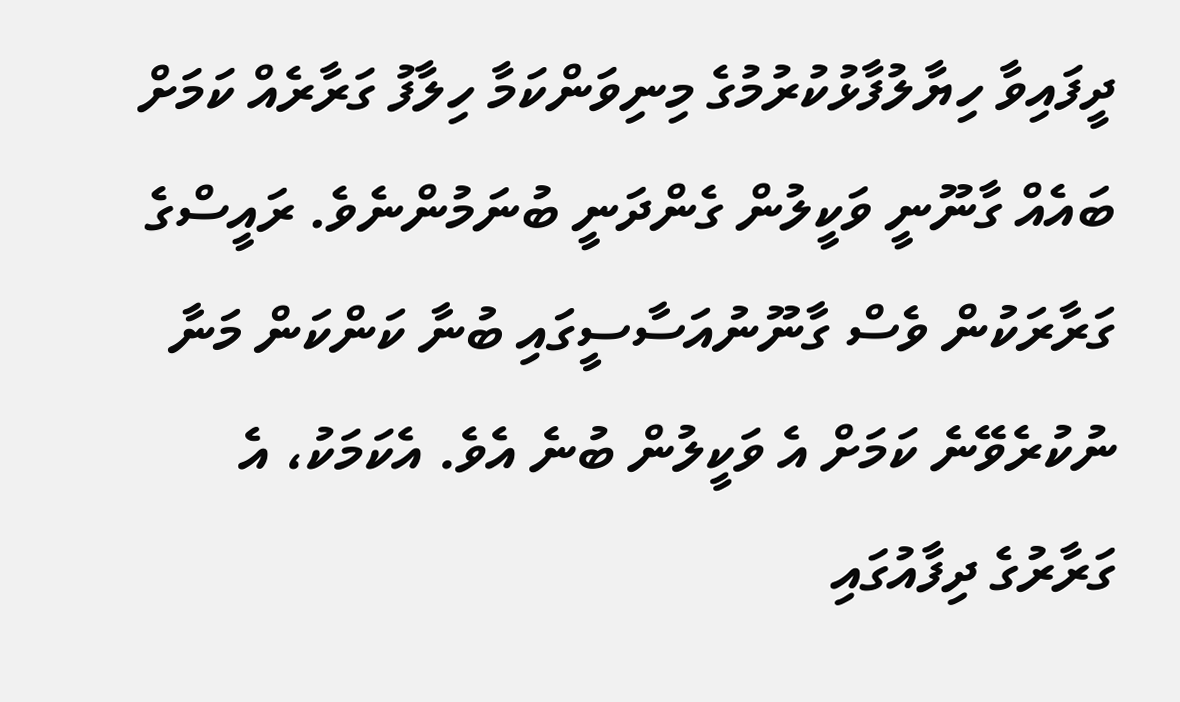ދީފައިވާ ހިޔާލުފާޅުކުރުމުގެ މިނިވަންކަމާ ހިލާފު ގަރާރެއް ކަމަށް ބައެއް ގާނޫނީ ވަކީލުން ގެންދަނީ ބުނަމުންނެވެ. ރައީސްގެ ގަރާރަކުން ވެސް ގާނޫނުއަސާސީގައި ބުނާ ކަންކަން މަނާ ނުކުރެވޭނެ ކަމަށް އެ ވަކީލުން ބުނެ އެވެ. އެކަމަކު، އެ ގަރާރުގެ ދިފާއުގައި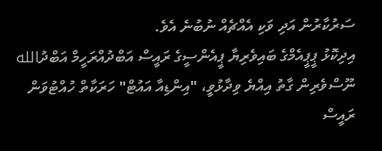ސަރުކާރުން އަދި ވަކި އެއްޗެއް ނުބުނެ އެވެ.
އިދިކޮޅު ޕީޕީއެމްގެ ބައިވެރިޔާ ޕީއެންސީގެ ރައީސް އަބްދުއްރަހީމް އަބްދުالله ނޫސްވެރިން ގާތު އިއްޔެ ވިދާޅުވީ، "އިންޑިއާ އައުޓް" ހަރަކާތް ހުއްޓުވަން ރައީސް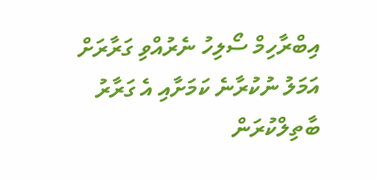އިބްރާހިމް ސޯލިހު ނެރުއްވި ގަރާރަށް އަމަލު ނުކުރާނެ ކަމަށާއި އެ ގަރާރު ބާތިލްކުރަން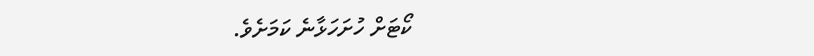ކޯޓަށް ހުށަހަޅާނެ ކަމަށެވެ.